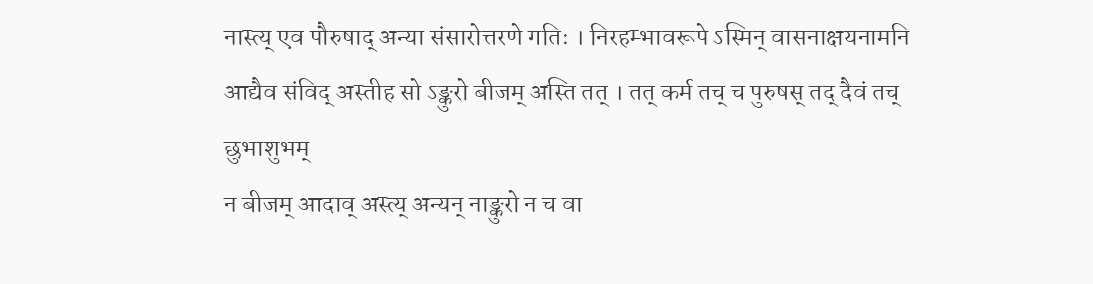नास्त्य् एव पौरुषाद् अन्या संसारोत्तरणे गतिः । निरहम्भावरूपे ऽस्मिन् वासनाक्षयनामनि
आद्यैव संविद् अस्तीह सो ऽङ्कुरो बीजम् अस्ति तत् । तत् कर्म तच् च पुरुषस् तद् दैवं तच् छुभाशुभम्
न बीजम् आदाव् अस्त्य् अन्यन् नाङ्कुरो न च वा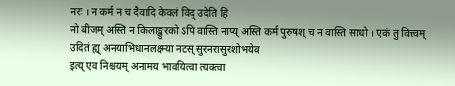नरः । न कर्म न च दैवादि केवलं विद् उदेति हि
नो बीजम् अस्ति न किलाङ्कुरको ऽपि वास्ति नाप्य् अस्ति कर्म पुरुषश् च न वास्ति साधो । एकं तु वित्त्वम् उदितं ह्य् अनयाभिधानलक्ष्म्या नटस् सुरनरासुरशोभयेव
इत्य् एव निश्चयम् अनामय भावयित्वा त्यक्त्वा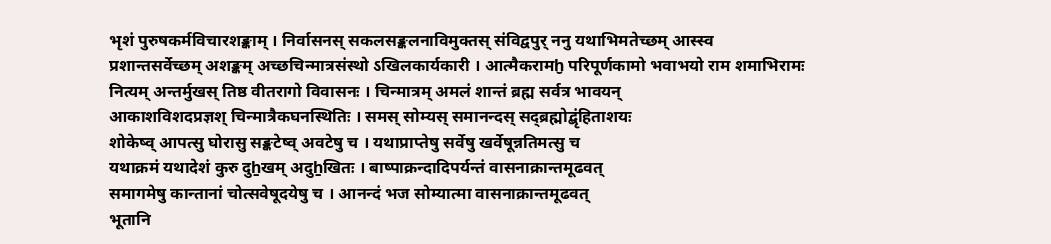भृशं पुरुषकर्मविचारशङ्काम् । निर्वासनस् सकलसङ्कलनाविमुक्तस् संविद्वपुर् ननु यथाभिमतेच्छम् आस्स्व
प्रशान्तसर्वेच्छम् अशङ्कम् अच्छचिन्मात्रसंस्थो ऽखिलकार्यकारी । आत्मैकरामḫ परिपूर्णकामो भवाभयो राम शमाभिरामः
नित्यम् अन्तर्मुखस् तिष्ठ वीतरागो विवासनः । चिन्मात्रम् अमलं शान्तं ब्रह्म सर्वत्र भावयन्
आकाशविशदप्रज्ञश् चिन्मात्रैकघनस्थितिः । समस् सोम्यस् समानन्दस् सद्ब्रह्मोद्बृंहिताशयः
शोकेष्व् आपत्सु घोरासु सङ्कटेष्व् अवटेषु च । यथाप्राप्तेषु सर्वेषु खर्वेषून्नतिमत्सु च
यथाक्रमं यथादेशं कुरु दुẖखम् अदुẖखितः । बाष्पाक्रन्दादिपर्यन्तं वासनाक्रान्तमूढवत्
समागमेषु कान्तानां चोत्सवेषूदयेषु च । आनन्दं भज सोम्यात्मा वासनाक्रान्तमूढवत्
भूतानि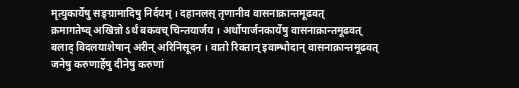मृत्युकार्येषु सङ्ग्रामादिषु निर्दयम् । दहानलस् तृणानीव वासनाक्रान्तमूढवत्
क्रमागतेष्व् अखिन्नो ऽर्थं बकवच् चिन्तयार्जय । अर्थोपार्जनकार्येषु वासनाक्रान्तमूढवत्
बलाद् विदलयाशेषान् अरीन् अरिनिसूदन । वातो रिक्तान् इवाम्भोदान् वासनाक्रान्तमूढवत्
जनेषु करुणार्हेषु दीनेषु करुणां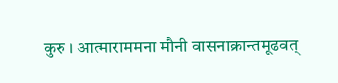कुरु । आत्माराममना मौनी वासनाक्रान्तमूढवत्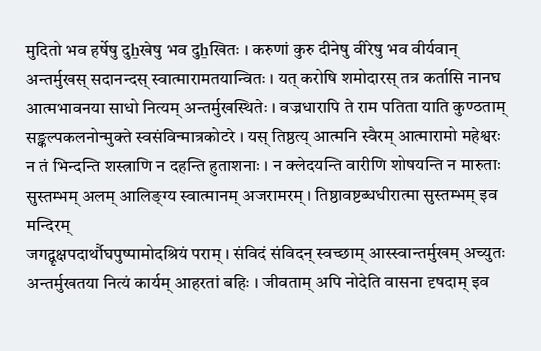मुदितो भव हर्षेषु दुẖखेषु भव दुẖखितः । करुणां कुरु दीनेषु वीरेषु भव वीर्यवान्
अन्तर्मुखस् सदानन्दस् स्वात्मारामतयान्वितः । यत् करोषि शमोदारस् तत्र कर्तासि नानघ
आत्मभावनया साधो नित्यम् अन्तर्मुखस्थितेः । वज्रधारापि ते राम पतिता याति कुण्ठताम्
सङ्कल्पकलनोन्मुक्ते स्वसंविन्मात्रकोटरे । यस् तिष्ठत्य् आत्मनि स्वैरम् आत्मारामो महेश्वरः
न तं भिन्दन्ति शस्त्राणि न दहन्ति हुताशनाः । न क्लेदयन्ति वारीणि शोषयन्ति न मारुताः
सुस्तम्भम् अलम् आलिङ्ग्य स्वात्मानम् अजरामरम् । तिष्ठावष्टब्धधीरात्मा सुस्तम्भम् इव मन्दिरम्
जगद्वृक्षपदार्थौघपुष्पामोदश्रियं पराम् । संविदं संविदन् स्वच्छाम् आस्स्वान्तर्मुखम् अच्युतः
अन्तर्मुखतया नित्यं कार्यम् आहरतां बहिः । जीवताम् अपि नोदेति वासना दृषदाम् इव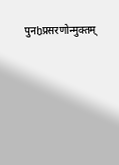पुनḫप्रसरणोन्मुक्तम्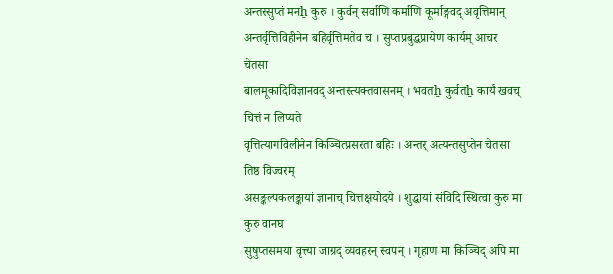अन्तस्सुप्तं मनẖ कुरु । कुर्वन् सर्वाणि कर्माणि कूर्माङ्गवद् अवृत्तिमान्
अन्तर्वृत्तिविहीनेन बहिर्वृत्तिमतेव च । सुप्तप्रबुद्धप्रायेण कार्यम् आचर चेतसा
बालमूकादिविज्ञानवद् अन्तस्त्यक्तवासनम् । भवतẖ कुर्वतẖ कार्यं खवच् चित्तं न लिप्यते
वृत्तित्यागविलीनेन किञ्चित्प्रसरता बहिः । अन्तर् अत्यन्तसुप्तेन चेतसा तिष्ठ विज्वरम्
असङ्कल्पकलङ्कायां ज्ञानाच् चित्तक्षयोदये । शुद्धायां संविदि स्थित्वा कुरु मा कुरु वानघ
सुषुप्तसमया वृत्त्या जाग्रद् व्यवहरन् स्वपन् । गृहाण मा किञ्चिद् अपि मा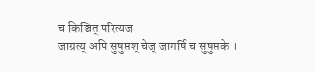च किञ्चित् परित्यज
जाग्रत्य् अपि सुषुप्तश् चेज् जागर्षि च सुषुप्तके ।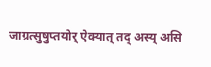जाग्रत्सुषुप्तयोर् ऐक्यात् तद् अस्य् असि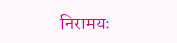निरामयः